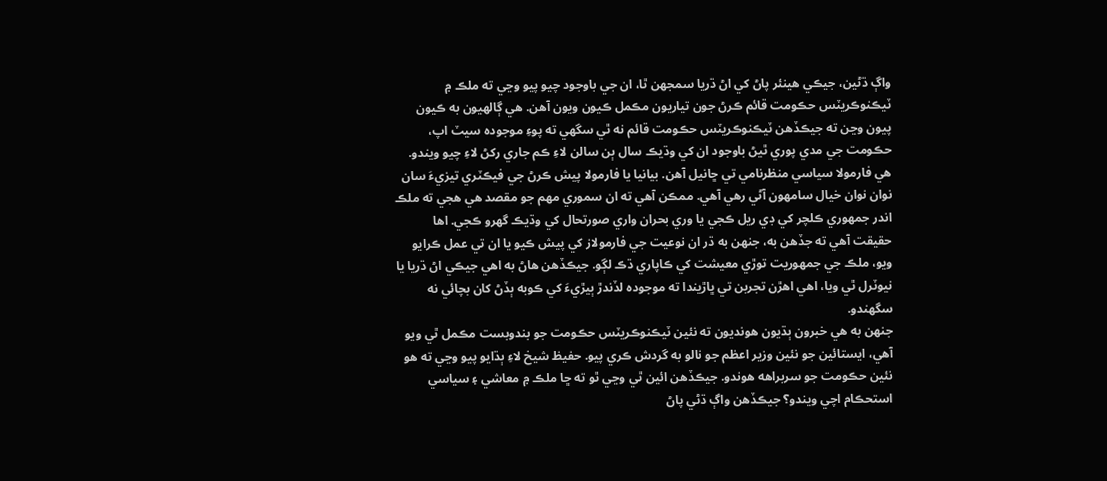واڳ ڌڻين، جيڪي هينئر پاڻ کي اڻ ڌريا سمجهن ٿا، ان جي باوجود چيو پيو وڃي ته ملڪ ۾ ٽيڪنوڪريٽس حڪومت قائم ڪرڻ جون تياريون مڪمل ڪيون ويون آهن. هي ڳالهيون به ڪيون پيون وڃن ته جيڪڏهن ٽيڪنوڪريٽس حڪومت قائم نه ٿي سگهي ته پوءِ موجوده سيٽ اپ، حڪومت جي مدي پوري ٿيڻ باوجود ان کي وڌيڪ سال ٻن سالن لاءِ ڪم جاري رکڻ لاءِ چيو ويندو. هي فارمولا سياسي منظرنامي تي ڇانيل آهن. بيانيا يا فارمولا پيش ڪرڻ جي فيڪٽري تيزيءَ سان نوان نوان خيال سامهون آڻي رهي آهي. ممڪن آهي ته ان سموري مهم جو مقصد هي هجي ته ملڪ اندر جمهوري ڪلچر کي ڊي ريل ڪجي يا وري بحران واري صورتحال کي وڌيڪ گهرو ڪجي. اها حقيقت آهي ته جڏهن به، جنهن به ڌر ان نوعيت جي فارمولاز کي پيش ڪيو يا ان تي عمل ڪرايو ويو، ملڪ جي جمهوريت توڙي معيشت کي ڪاپاري ڌڪ لڳو. جيڪڏهن هاڻ به اهي جيڪي اڻ ڌريا يا نيوٽرل ٿي ويا، اهي اهڙن تجربن تي ڀاڙيندا ته موجوده لڏندڙ ٻيڙيءَ کي ڪوبه ٻڏڻ کان بچائي نه سگهندو.
جنهن به هي خبرون ٻڌيون هونديون ته نئين ٽيڪنوڪريٽس حڪومت جو بندوبست مڪمل ٿي ويو آهي، ايستائين جو نئين وزير اعظم جو نالو به گردش ڪري پيو. حفيظ شيخ لاءِ ٻڌايو پيو وڃي ته هو نئين حڪومت جو سربراهه هوندو. جيڪڏهن ائين ٿي وڃي ٿو ته ڇا ملڪ ۾ معاشي ۽ سياسي استحڪام اچي ويندو؟ جيڪڏهن واڳ ڌڻي پاڻ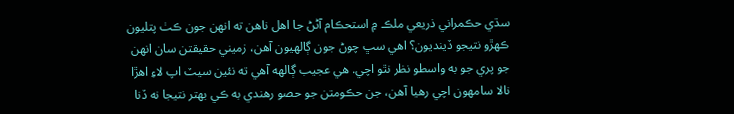سڌي حڪمراني ذريعي ملڪ ۾ استحڪام آڻڻ جا اهل ناهن ته انهن جون ڪٺ پتليون ڪهڙو نتيجو ڏينديون؟ اهي سڀ چوڻ جون ڳالهيون آهن، زميني حقيقتن سان انهن جو پري جو به واسطو نظر نٿو اچي. هي عجيب ڳالهه آهي ته نئين سيٽ اپ لاءِ اهڙا نالا سامهون اچي رهيا آهن، جن حڪومتن جو حصو رهندي به ڪي بهتر نتيجا نه ڏنا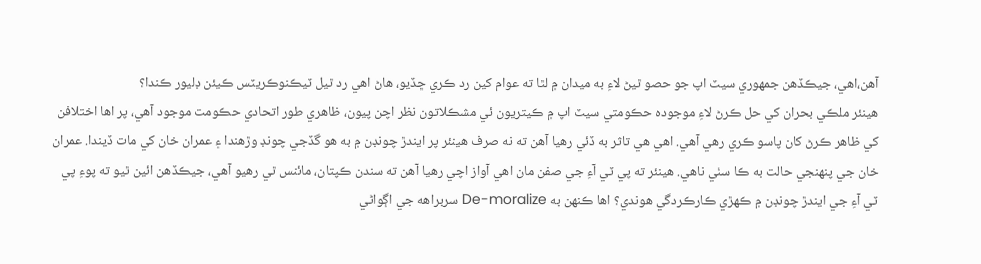آهن،اهي، جيڪڏهن جمهوري سيٽ اپ جو حصو ٿيڻ لاءِ به ميدان ۾ لٿا ته عوام کين رد ڪري ڇڏيو، هاڻ اهي رد ٿيل ٽيڪنوڪريٽس ڪيئن ڊليور ڪندا؟
هينئر ملڪي بحران کي حل ڪرڻ لاءِ موجوده حڪومتي سيٽ اپ ۾ ڪيتريون ئي مشڪلاتون نظر اچن پيون، ظاهري طور اتحادي حڪومت موجود آهي، پر اها اختلافن کي ظاهر ڪرڻ کان پاسو ڪري رهي آهي. اهي هي تاثر به ڏئي رهيا آهن ته نه صرف هينئر پر ايندڙ چونڊن ۾ به هو گڏجي چونڊ وڙهندا ۽ عمران خان کي مات ڏيندا. عمران خان جي پنهنجي حالت به ڪا سٺي ناهي. هينئر ته پي ٽي آءِ جي صفن مان اهي آواز اچي رهيا آهن ته سندن ڪپتان، مائنس ٿي رهيو آهي، جيڪڏهن ائين ٿيو ته پوءِ پي ٽي آءِ جي ايندڙ چونڊن ۾ ڪهڙي ڪارڪردگي هوندي؟ اها ڪنهن به De-moralize سربراهه جي اڳواڻي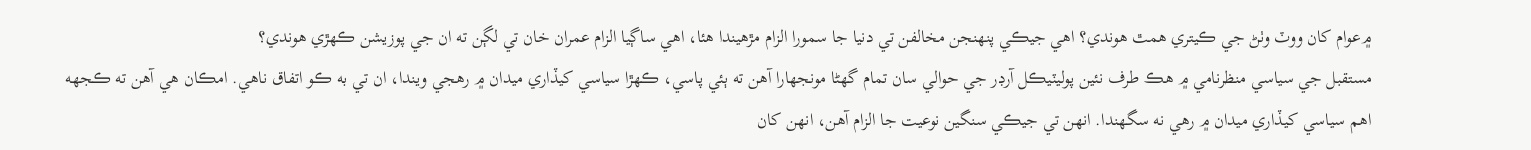۾عوام کان ووٽ وٺڻ جي ڪيتري همٿ هوندي؟ اهي جيڪي پنهنجن مخالفن تي دنيا جا سمورا الزام مڙهيندا هئا، اهي ساڳيا الزام عمران خان تي لڳن ته ان جي پوزيشن ڪهڙي هوندي؟
مستقبل جي سياسي منظرنامي ۾ هڪ طرف نئين پوليٽيڪل آرڊر جي حوالي سان تمام گهڻا مونجهارا آهن ته ٻئي پاسي، ڪهڙا سياسي کيڏاري ميدان ۾ رهجي ويندا، ان تي به ڪو اتفاق ناهي. امڪان هي آهن ته ڪجهه اهم سياسي کيڏاري ميدان ۾ رهي نه سگهندا. انهن تي جيڪي سنگين نوعيت جا الزام آهن، انهن کان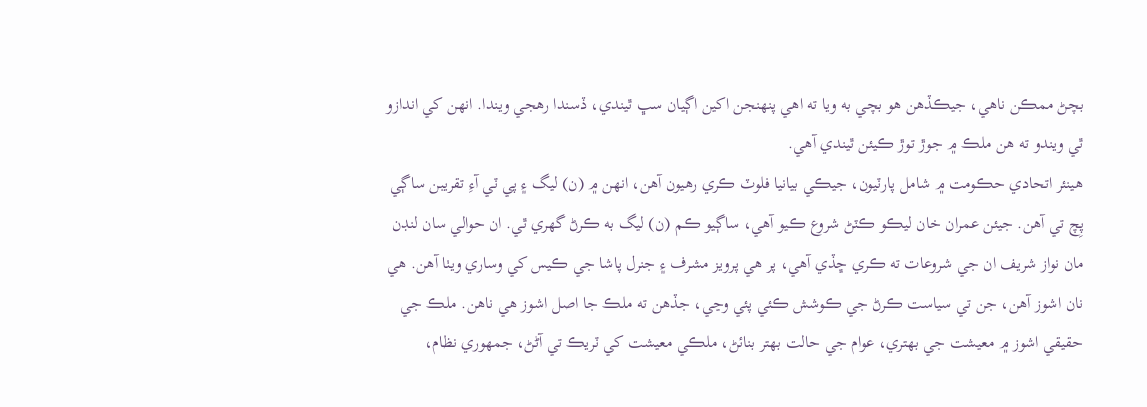بچڻ ممڪن ناهي، جيڪڏهن هو بچي به ويا ته اهي پنهنجن اکين اڳيان سڀ ٿيندي، ڏسندا رهجي ويندا. انهن کي اندازو ٿي ويندو ته هن ملڪ ۾ جوڙ توڙ ڪيئن ٿيندي آهي.
هينئر اتحادي حڪومت ۾ شامل پارٽيون، جيڪي بيانيا فلوٽ ڪري رهيون آهن، انهن ۾ (ن) ليگ ۽ پي ٽي آءِ تقريبن ساڳي پِچ تي آهن. جيئن عمران خان ليڪو ڪٽڻ شروع ڪيو آهي، ساڳيو ڪم (ن) ليگ به ڪرڻ گهري ٿي. ان حوالي سان لنڊن مان نواز شريف ان جي شروعات ته ڪري ڇڏي آهي، پر هي پرويز مشرف ۽ جنرل پاشا جي ڪيس کي وساري ويٺا آهن. هي نان اشوز آهن، جن تي سياست ڪرڻ جي ڪوشش ڪئي پئي وڃي، جڏهن ته ملڪ جا اصل اشوز هي ناهن. ملڪ جي حقيقي اشوز ۾ معيشت جي بهتري، عوام جي حالت بهتر بنائڻ، ملڪي معيشت کي ٽريڪ تي آڻڻ، جمهوري نظام،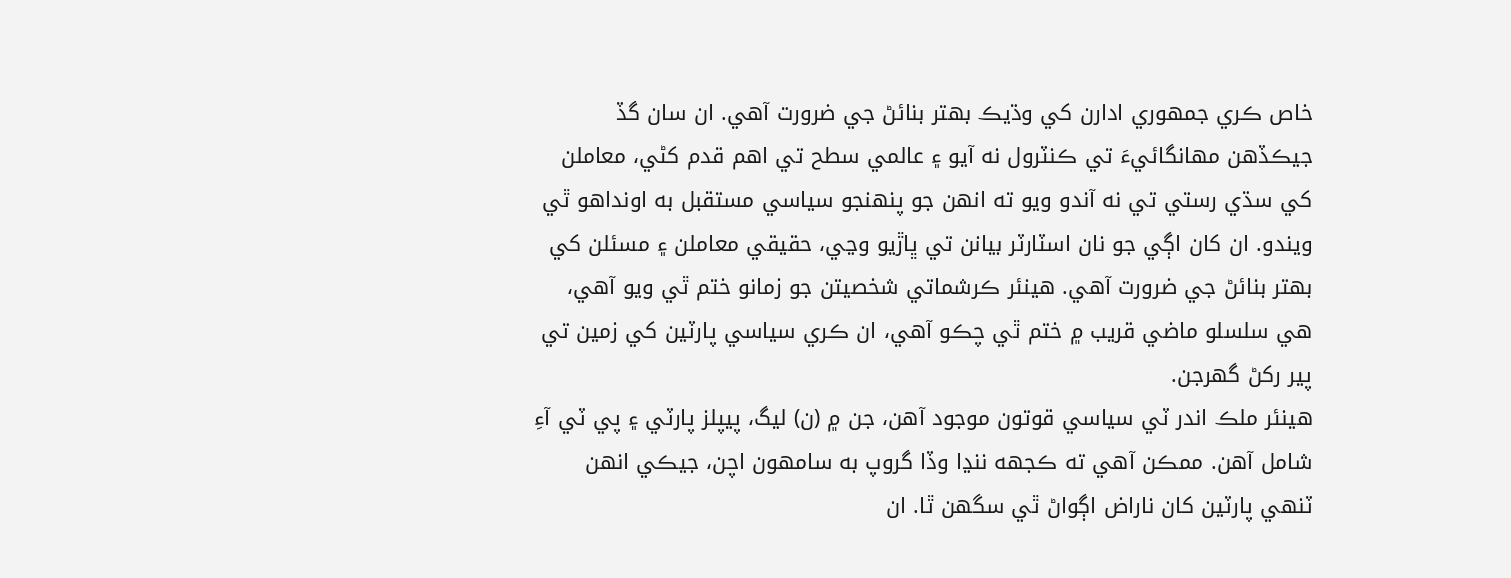خاص ڪري جمهوري ادارن کي وڌيڪ بهتر بنائڻ جي ضرورت آهي. ان سان گڏ جيڪڏهن مهانگائيءَ تي ڪنٽرول نه آيو ۽ عالمي سطح تي اهم قدم کڻي، معاملن کي سڌي رستي تي نه آندو ويو ته انهن جو پنهنجو سياسي مستقبل به اونداهو ٿي ويندو. ان کان اڳي جو نان اسٽارٽر بيانن تي ڀاڙيو وڃي، حقيقي معاملن ۽ مسئلن کي بهتر بنائڻ جي ضرورت آهي. هينئر ڪرشماتي شخصيتن جو زمانو ختم ٿي ويو آهي، هي سلسلو ماضي قريب ۾ ختم ٿي چڪو آهي، ان ڪري سياسي پارٽين کي زمين تي پير رکڻ گهرجن.
هينئر ملڪ اندر ٽي سياسي قوتون موجود آهن، جن ۾ (ن) ليگ، پيپلز پارٽي ۽ پي ٽي آءِ شامل آهن. ممڪن آهي ته ڪجهه ننڍا وڏا گروپ به سامهون اچن، جيڪي انهن ٽنهي پارٽين کان ناراض اڳواڻ ٿي سگهن ٿا. ان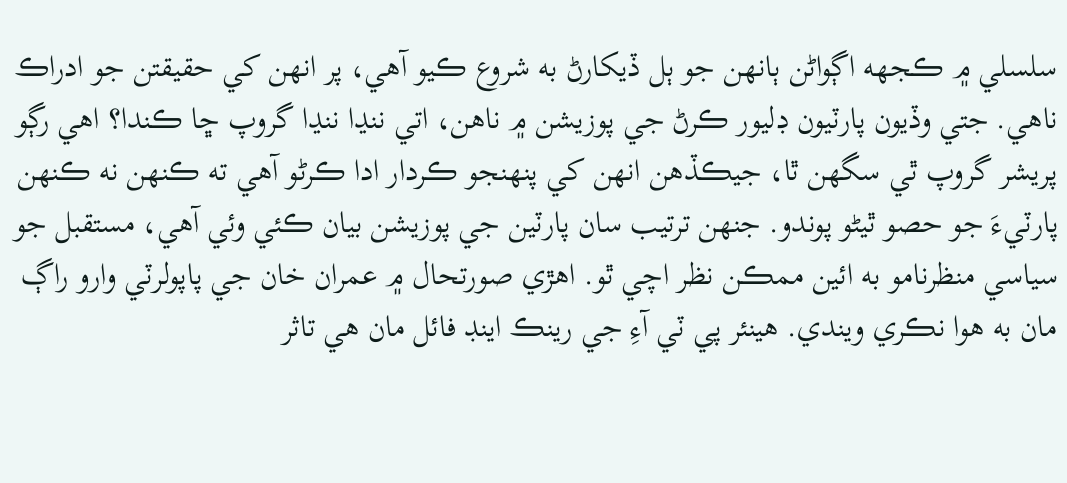سلسلي ۾ ڪجهه اڳواڻن ٻانهن جو ٻل ڏيکارڻ به شروع ڪيو آهي، پر انهن کي حقيقتن جو ادراڪ ناهي. جتي وڏيون پارٽيون ڊليور ڪرڻ جي پوزيشن ۾ ناهن، اتي ننڍا ننڍا گروپ ڇا ڪندا؟ اهي رڳو پريشر گروپ ٿي سگهن ٿا، جيڪڏهن انهن کي پنهنجو ڪردار ادا ڪرڻو آهي ته ڪنهن نه ڪنهن پارٽيءَ جو حصو ٿيڻو پوندو. جنهن ترتيب سان پارٽين جي پوزيشن بيان ڪئي وئي آهي، مستقبل جو سياسي منظرنامو به ائين ممڪن نظر اچي ٿو. اهڙي صورتحال ۾ عمران خان جي پاپولرٽي وارو راڳ مان به هوا نڪري ويندي. هينئر پي ٽي آءِ جي رينڪ اينڊ فائل مان هي تاثر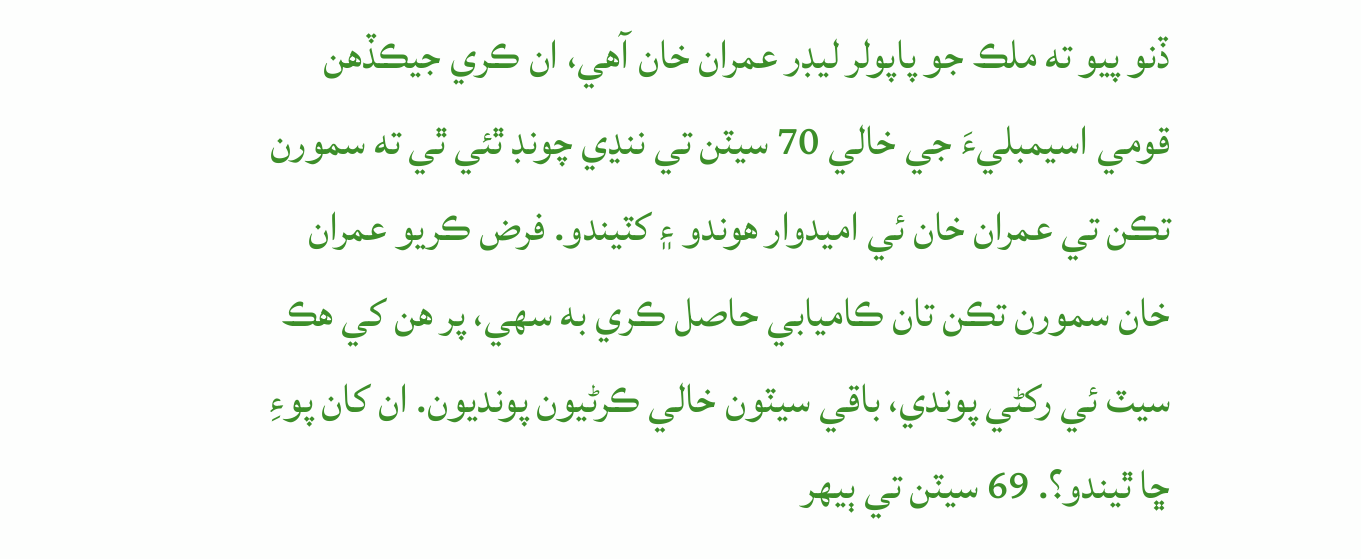ڏنو پيو ته ملڪ جو پاپولر ليڊر عمران خان آهي، ان ڪري جيڪڏهن قومي اسيمبليءَ جي خالي 70 سيٽن تي ننڍي چونڊ ٿئي ٿي ته سمورن تڪن تي عمران خان ئي اميدوار هوندو ۽ کٽيندو. فرض ڪريو عمران خان سمورن تڪن تان ڪاميابي حاصل ڪري به سهي، پر هن کي هڪ سيٽ ئي رکڻي پوندي، باقي سيٽون خالي ڪرڻيون پونديون. ان کان پوءِ ڇا ٿيندو؟. 69 سيٽن تي ٻيهر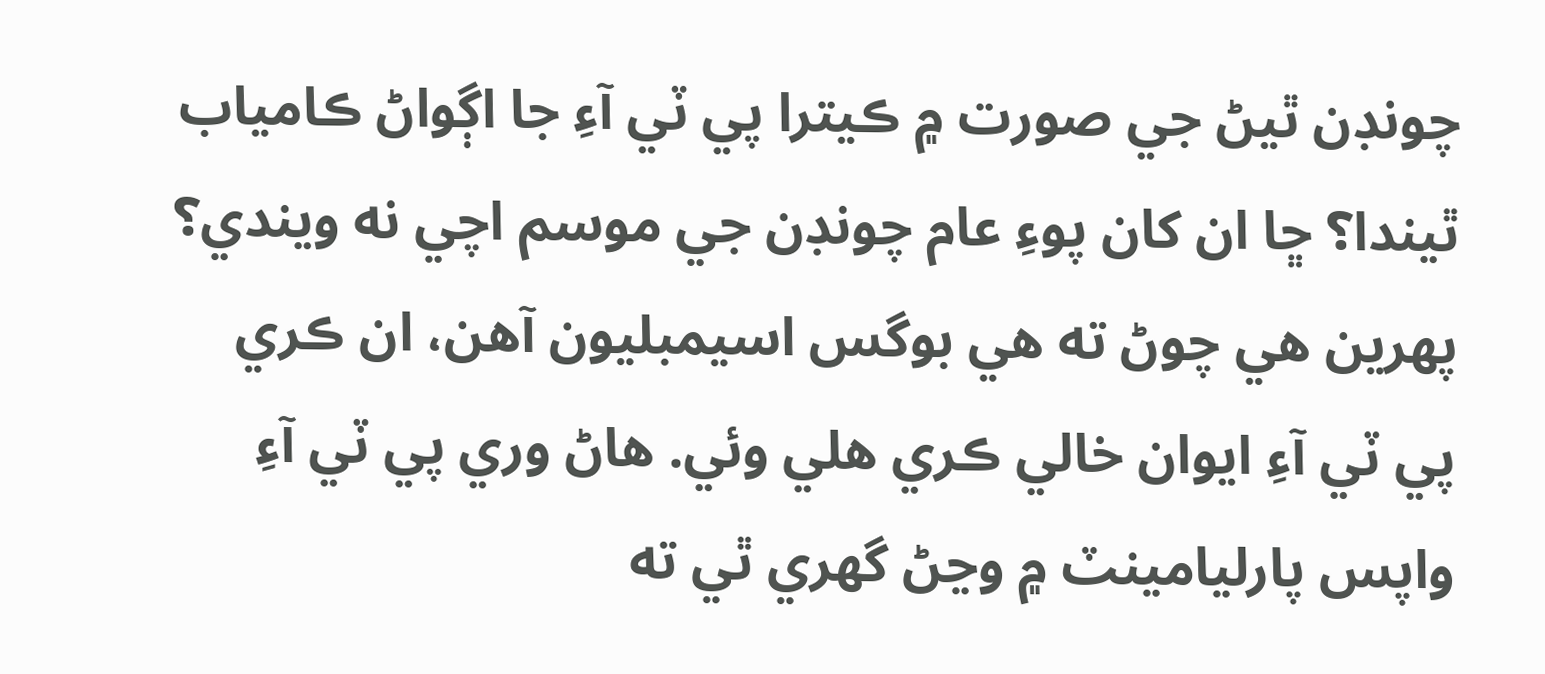چونڊن ٿيڻ جي صورت ۾ ڪيترا پي ٽي آءِ جا اڳواڻ ڪامياب ٿيندا؟ ڇا ان کان پوءِ عام چونڊن جي موسم اچي نه ويندي؟ پهرين هي چوڻ ته هي بوگس اسيمبليون آهن، ان ڪري پي ٽي آءِ ايوان خالي ڪري هلي وئي. هاڻ وري پي ٽي آءِ واپس پارليامينٽ ۾ وڃڻ گهري ٿي ته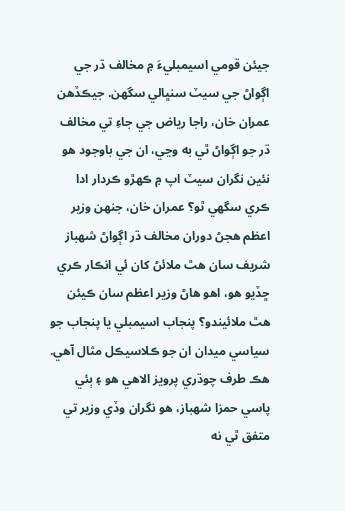جيئن قومي اسيمبليءَ ۾ مخالف ڌر جي اڳواڻ جي سيٽ سنڀالي سگهن. جيڪڏهن عمران خان، راجا رياض جي جاءِ تي مخالف ڌر جو اڳواڻ ٿي به وڃي، ان جي باوجود هو نئين نگران سيٽ اپ ۾ ڪهڙو ڪردار ادا ڪري سگهي ٿو؟ عمران خان، جنهن وزير اعظم هجڻ دوران مخالف ڌر اڳواڻ شهباز شريف سان هٿ ملائڻ کان ئي انڪار ڪري ڇڏيو هو، اهو هاڻ وزير اعظم سان ڪيئن هٿ ملائيندو؟ پنجاب اسيمبلي يا پنجاب جو سياسي ميدان ان جو ڪلاسيڪل مثال آهي. هڪ طرف چوڌري پرويز الاهي هو ۽ ٻئي پاسي حمزا شهباز، هو نگران وڏي وزير تي متفق ٿي نه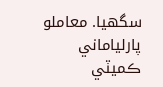سگهيا. معاملو پارلياماني ڪميٽي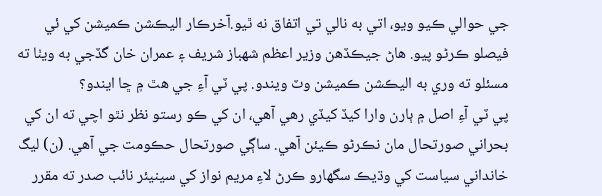جي حوالي ڪيو ويو، اتي به نالي تي اتفاق نه ٿيو.آخرڪار اليڪشن ڪميشن کي ئي فيصلو ڪرڻو پيو. هاڻ جيڪڏهن وزير اعظم شهباز شريف ۽ عمران خان گڏجي به ويٺا ته مسئلو ته وري به اليڪشن ڪميشن وٽ ويندو. پي ٽي آءِ جي هٿ ۾ ڇا ايندو؟
پي ٽي آءِ اصل ۾ ٻارن وارا کيڏ کيڏي رهي آهي، ان کي ڪو رستو نظر نٿو اچي ته ان کي بحراني صورتحال مان نڪرڻو ڪيئن آهي. ساڳي صورتحال حڪومت جي آهي. (ن) ليگ خانداني سياست کي وڌيڪ سگهارو ڪرڻ لاءِ مريم نواز کي سينيئر نائب صدر ته مقرر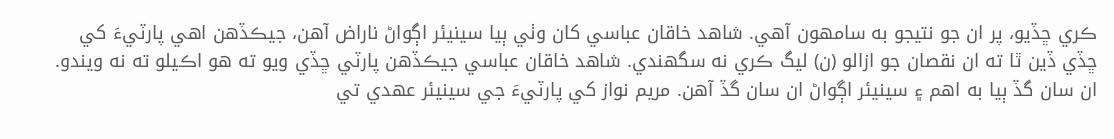ڪري ڇڏيو، پر ان جو نتيجو به سامهون آهي. شاهد خاقان عباسي کان وٺي ٻيا سينيئر اڳواڻ ناراض آهن، جيڪڏهن اهي پارٽيءَ کي ڇڏي ڏين ٿا ته ان نقصان جو ازالو (ن) ليگ ڪري نه سگهندي. شاهد خاقان عباسي جيڪڏهن پارٽي ڇڏي ويو ته هو اڪيلو ته نه ويندو. ان سان گڏ ٻيا به اهم ۽ سينيئر اڳواڻ ان سان گڏ آهن. مريم نواز کي پارٽيءَ جي سينيئر عهدي تي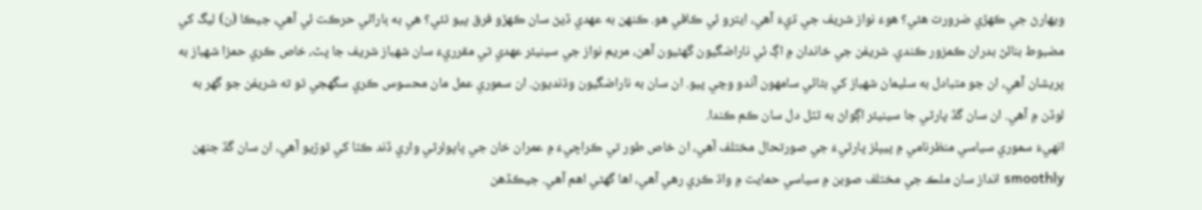ويهارڻ جي ڪهڙي ضرورت هئي؟ هوءَ نواز شريف جي ڌيءَ آهي، ايترو ئي ڪافي هو. ڪنهن به عهدي ڏيڻ سان ڪهڙو فرق پيو ٿئي؟ هي به ٻاراڻي حرڪت ئي آهي، جيڪا (ن) ليگ کي مضبوط بنائڻ بدران ڪمزور ڪندي. شريفن جي خاندان ۾ اڳ ئي ناراضگيون گهڻيون آهن، مريم نواز جي سينيئر عهدي تي مقرريءَ سان شهباز شريف جا پٽ، خاص ڪري حمزا شهباز به پريشان آهي، ان جو متبادل به سليمان شهباز کي بڻائي سامهون آندو وڃي پيو. ان سان به ناراضگيون وڌنديون. ان سموري عمل مان محسوس ڪري سگهجي ٿو ته شريفن جو گهر به لوڏن ۾ آهي. ان سان گڏ پارٽي جا سينيئر اڳواڻ به ٽٽل دل سان ڪم ڪندا.
انهيءَ سموري سياسي منظرنامي ۾ پيپلز پارٽيءَ جي صورتحال مختلف آهي، ان خاص طور تي ڪراچيءَ ۾ عمران خان جي پاپولرٽي واري ڏند ڪٿا کي ٽوڙيو آهي، ان سان گڏ جنهن smoothly انداز سان ملڪ جي مختلف صوبن ۾ سياسي حمايت ۾ واڌ ڪري رهي آهي، اها گهڻي اهم آهي. جيڪڏهن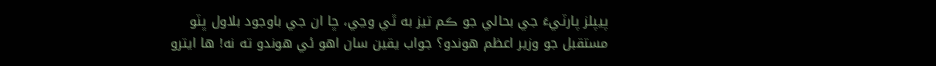پيپلز پارٽيءَ جي بحالي جو ڪم تيز به ٿي وڃي، ڇا ان جي باوجود بلاول ڀٽو مستقبل جو وزير اعظم هوندو؟ جواب يقين سان اهو ئي هوندو ته نه! ها ايترو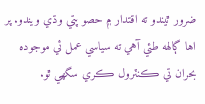ضرور ٿيندو ته اقتدار ۾ حصو پتي وڌي ويندو. پر اها ڳالهه طئي آهي ته سياسي عمل ئي موجوده بحران تي ڪنٽرول ڪري سگهي ٿو.